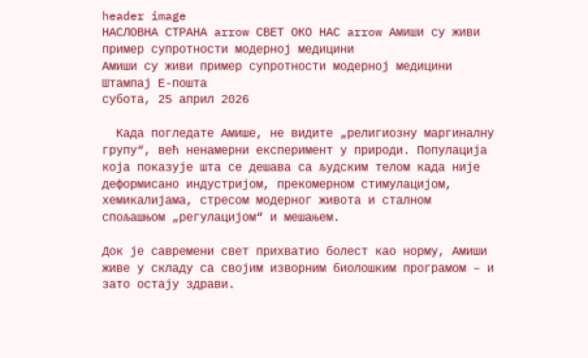header image
НАСЛОВНА СТРАНА arrow СВЕТ ОКО НАС arrow Амиши су живи пример супротности модерној медицини
Амиши су живи пример супротности модерној медицини Штампај Е-пошта
субота, 25 април 2026

  Када погледате Амише, не видите „религиозну маргиналну групу“, већ ненамерни експеримент у природи. Популација која показује шта се дешава са људским телом када није деформисано индустријом, прекомерном стимулацијом, хемикалијама, стресом модерног живота и сталном спољашњом „регулацијом“ и мешањем.

Док је савремени свет прихватио болест као норму, Амиши живе у складу са својим изворним биолошким програмом – и зато остају здрави.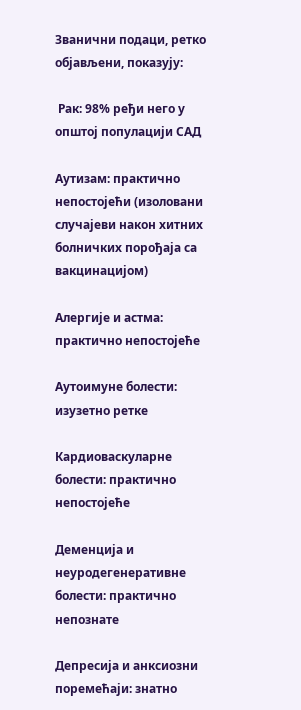Званични подаци, ретко објављени, показују:

 Рак: 98% ређи него у општој популацији САД

Аутизам: практично непостојећи (изоловани случајеви након хитних болничких порођаја са вакцинацијом)

Алергије и астма: практично непостојеће

Аутоимуне болести: изузетно ретке

Кардиоваскуларне болести: практично непостојеће

Деменција и неуродегенеративне болести: практично непознате

Депресија и анксиозни поремећаји: знатно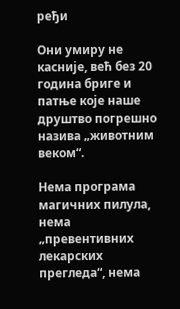ређи

Они умиру не касније, већ без 20 година бриге и патње које наше друштво погрешно назива „животним веком“.

Нема програма магичних пилула, нема „превентивних лекарских прегледа“, нема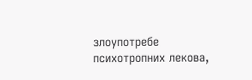злоупотребе психотропних лекова,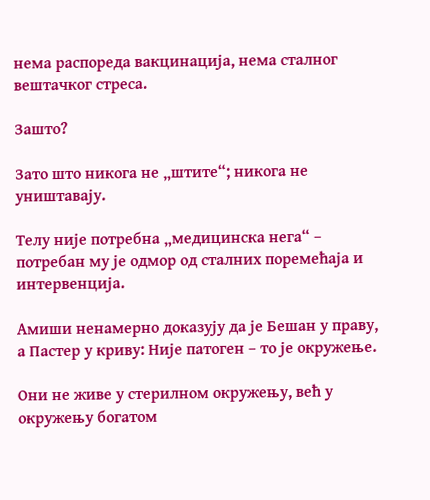нема распореда вакцинација, нема сталног вештачког стреса.

Зашто?

Зато што никога не „штите“; никога не уништавају.

Телу није потребна „медицинска нега“ – потребан му је одмор од сталних поремећаја и интервенција.

Амиши ненамерно доказују да је Бешан у праву, а Пастер у криву: Није патоген – то је окружење.

Они не живе у стерилном окружењу, већ у окружењу богатом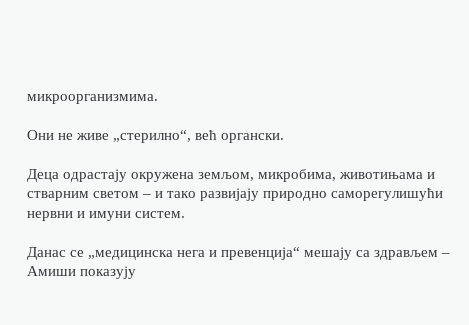микроорганизмима.

Они не живе „стерилно“, већ органски.

Деца одрастају окружена земљом, микробима, животињама и стварним светом – и тако развијају природно саморегулишући нервни и имуни систем.

Данас се „медицинска нега и превенција“ мешају са здрављем – Амиши показују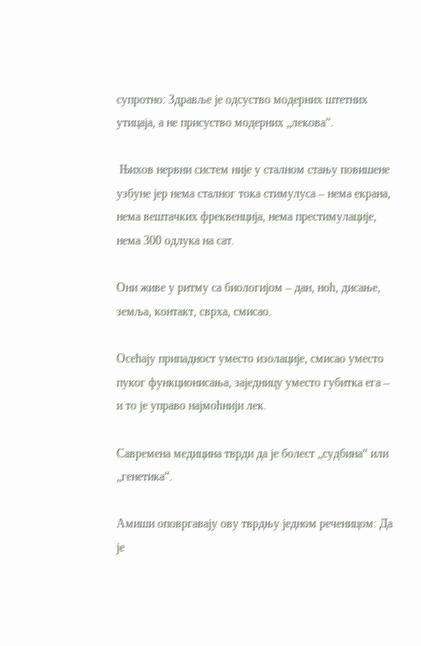супротно: Здравље је одсуство модерних штетних утицаја, а не присуство модерних „лекова“.

 Њихов нервни систем није у сталном стању повишене узбуне јер нема сталног тока стимулуса – нема екрана, нема вештачких фреквенција, нема престимулације, нема 300 одлука на сат.

Они живе у ритму са биологијом – дан, ноћ, дисање, земља, контакт, сврха, смисао.

Осећају припадност уместо изолације, смисао уместо пуког функционисања, заједницу уместо губитка ега – и то је управо најмоћнији лек.

Савремена медицина тврди да је болест „судбина“ или „генетика“.

Амиши оповргавају ову тврдњу једном реченицом: Да је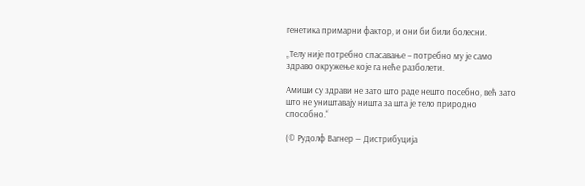генетика примарни фактор, и они би били болесни.

„Телу није потребно спасавање – потребно му је само здраво окружење које га неће разболети.

Амиши су здрави не зато што раде нешто посебно, већ зато што не уништавају ништа за шта је тело природно способно.“

(© Рудолф Вагнер — Дистрибуција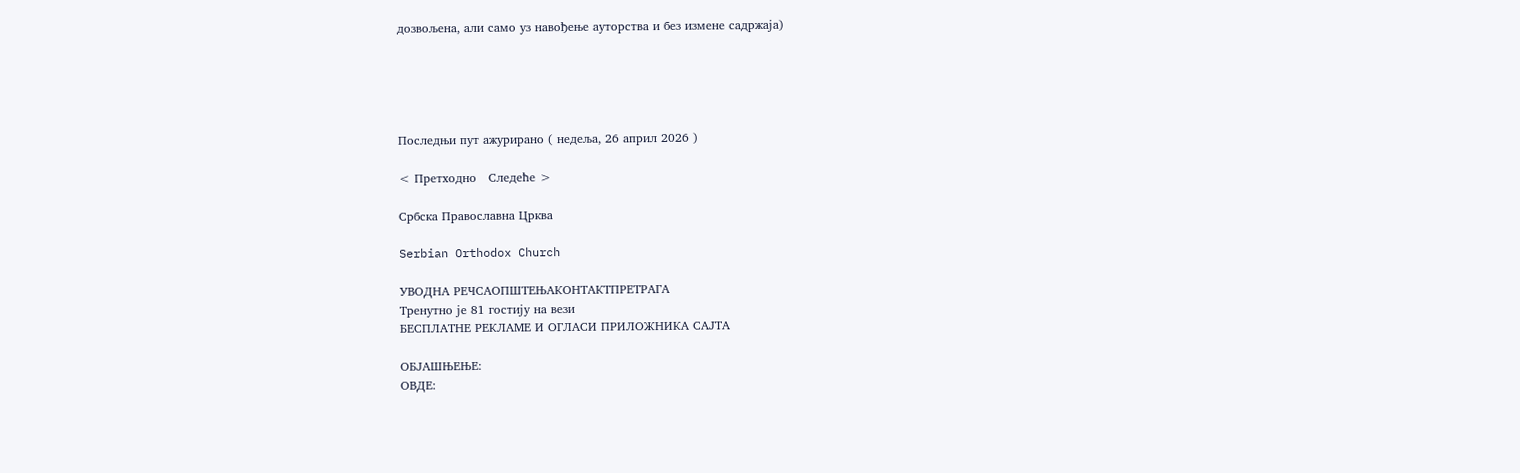дозвољена, али само уз навођење ауторства и без измене садржаја)





Последњи пут ажурирано ( недеља, 26 април 2026 )

< Претходно   Следеће >

Србска Православна Црква

Serbian Orthodox Church

УВОДНА РЕЧСАОПШТЕЊАКОНТАКТПРЕТРАГА
Тренутно је 81 гостију на вези
БЕСПЛАТНЕ РЕКЛАМЕ И ОГЛАСИ ПРИЛОЖНИКА САЈТА

ОБЈАШЊЕЊЕ:
ОВДЕ: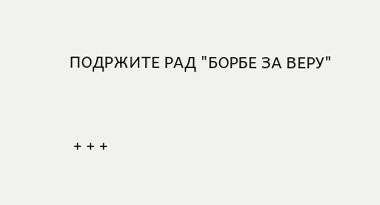ПОДРЖИТЕ РАД "БОРБЕ ЗА ВЕРУ"



 + + +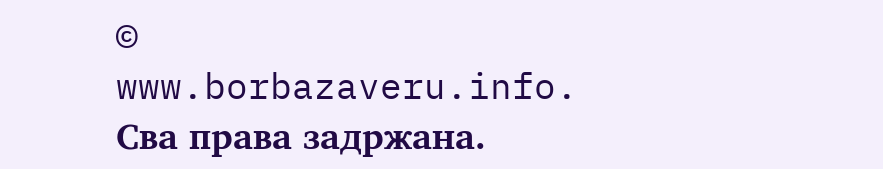© www.borbazaveru.info. Сва права задржана.